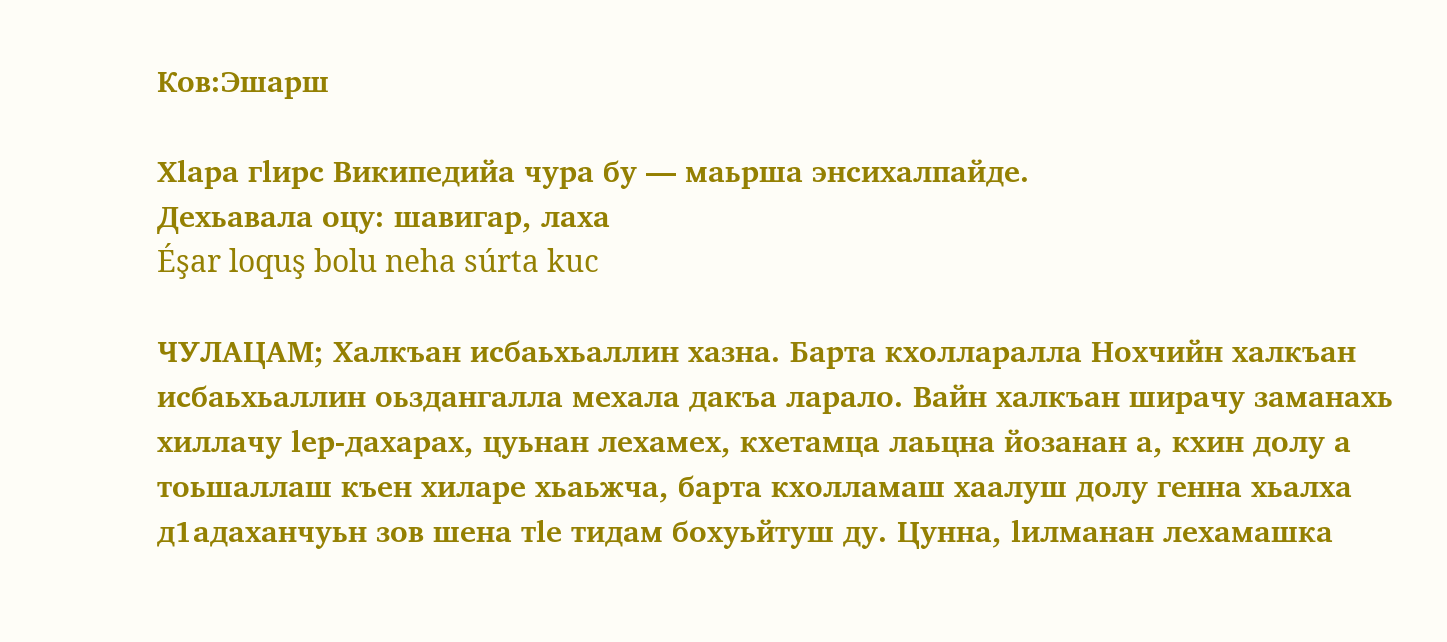Ков:Эшарш

Хlара гlирс Википедийа чура бу — маьрша энсихалпайде.
Дехьавала оцу: шавигар, лаха
Éşar loquş bolu neha súrta kuc

ЧУЛАЦАМ; Халкъан исбаьхьаллин хазна. Барта кхолларалла Нохчийн халкъан исбаьхьаллин оьздангалла мехала дакъа ларало. Вайн халкъан ширачу заманахь хиллачу lер-дахарах, цуьнан лехамех, кхетамца лаьцна йозанан а, кхин долу а тоьшаллаш къен хиларе хьаьжча, барта кхолламаш хаалуш долу генна хьалха д1адаханчуьн зов шена тlе тидам бохуьйтуш ду. Цунна, lилманан лехамашка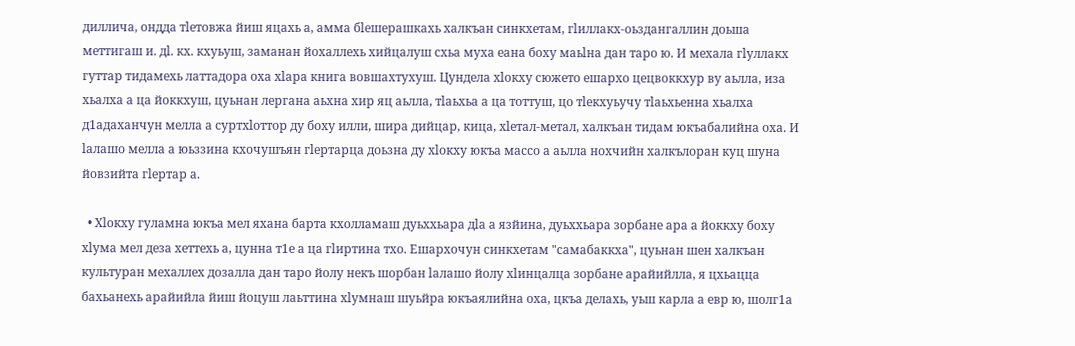диллича, ондда тlетовжа йиш яцахь а, амма бlешерашкахь халкъан синкхетам, гlиллакх-оьздангаллин доьша меттигаш и. дl. кх. кхуьуш, заманан йохаллехь хийцалуш схьа муха еана боху маьlна дан таро ю. И мехала гlуллакх гуттар тидамехь латтадора оха хlара книга вовшахтухуш. Цундела хlокху сюжето ешархо цецвоккхур ву аьлла, иза хьалха а ца йоккхуш, цуьнан лергана аьхна хир яц аьлла, тlаьхьа а ца тоттуш, цо тlекхуьучу тlаьхьенна хьалха д1адаханчун мелла а суртхlоттор ду боху илли, шира дийцар, кица, хlетал-метал, халкъан тидам юкъабалийна оха. И lалашо мелла а юьззина кхочушъян гlертарца доьзна ду хlокху юкъа массо а аьлла нохчийн халкълоран куц шуна йовзийта гlертар а.

  • Хlокху гуламна юкъа мел яхана барта кхолламаш дуьххьара дlа а язйина, дуьххьара зорбане ара а йоккху боху хlума мел деза хеттехь а, цунна т1е а ца гlиртина тхо. Ешархочун синкхетам "самабаккха", цуьнан шен халкъан культуран мехаллех дозалла дан таро йолу некъ шорбан lалашо йолу хlинцалца зорбане арайийлла, я цхьацца бахьанехь арайийла йиш йоцуш лаьттина хlумнаш шуьйра юкъаялийна оха, цкъа делахь, уьш карла а евр ю, шолг1а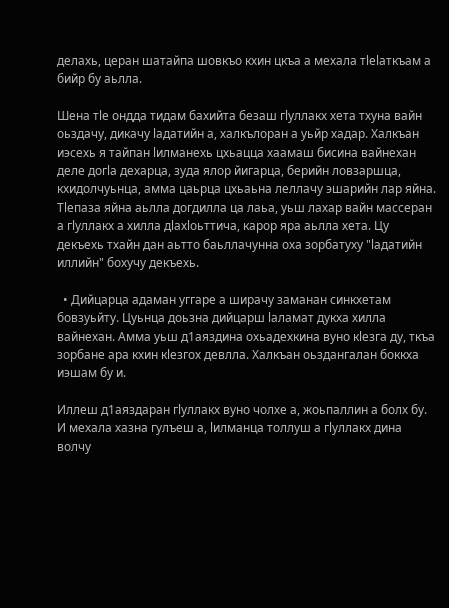делахь, церан шатайпа шовкъо кхин цкъа а мехала тlеlаткъам а бийр бу аьлла.

Шена тlе ондда тидам бахийта безаш гlуллакх хета тхуна вайн оьздачу, дикачу lадатийн а, халкълоран а уьйр хадар. Халкъан иэсехь я тайпан lилманехь цхьацца хаамаш бисина вайнехан деле догlа дехарца, зуда ялор йигарца, берийн ловзаршца, кхидолчуьнца, амма цаьрца цхьаьна леллачу эшарийн лар яйна. Тlепаза яйна аьлла догдилла ца лаьа, уьш лахар вайн массеран а гlуллакх а хилла дlахlоьттича, карор яра аьлла хета. Цу декъехь тхайн дан аьтто баьллачунна оха зорбатуху "lадатийн иллийн" бохучу декъехь.

  • Дийцарца адаман уггаре а ширачу заманан синкхетам бовзуьйту. Цуьнца доьзна дийцарш lаламат дукха хилла вайнехан. Амма уьш д1аяздина охьадехкина вуно кlезга ду, ткъа зорбане ара кхин кlезгох девлла. Халкъан оьздангалан боккха иэшам бу и.

Иллеш д1аяздаран гlуллакх вуно чолхе а, жоьпаллин а болх бу. И мехала хазна гулъеш а, lилманца толлуш а гlуллакх дина волчу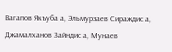Вагапов Якъуба а, Эльмурзаев Сираждис а, Джамалханов Зайндис а, Мунаев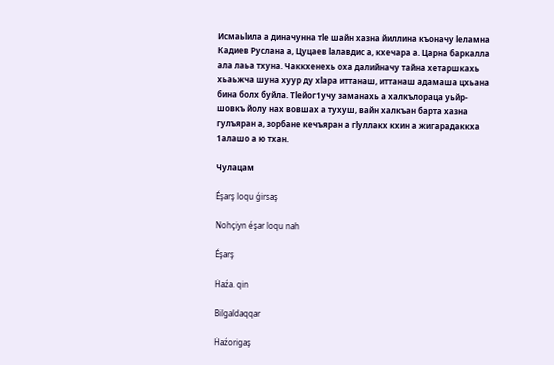Исмаьlила а диначунна тlе шайн хазна йиллина къоначу lеламна Кадиев Руслана а, Цуцаев lалавдис а, кхечара а. Царна баркалла ала лаьа тхуна. Чаккхенехь оха далийначу тайна хетаршкахь хьаьжча шуна хуур ду хlара иттанаш, иттанаш адамаша цхьана бина болх буйла. Тlейог1учу заманахь а халкълораца уьйр-шовкъ йолу нах вовшах а тухуш, вайн халкъан барта хазна гулъяран а, зорбане кечъяран а гlуллакх кхин а жигарадаккха 1алашо а ю тхан.

Чулацам

Éşarş loqu ǵirsaş

Nohçiyn éşar loqu nah

Éşarş

Ḣaźa. qin

Bilgaldaqqar

Ḣaźorigaş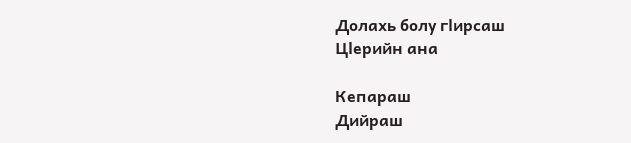Долахь болу гlирсаш
Цlерийн ана

Кепараш
Дийраш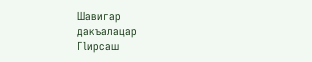Шавигар
дакъалацар
Гlирсаш